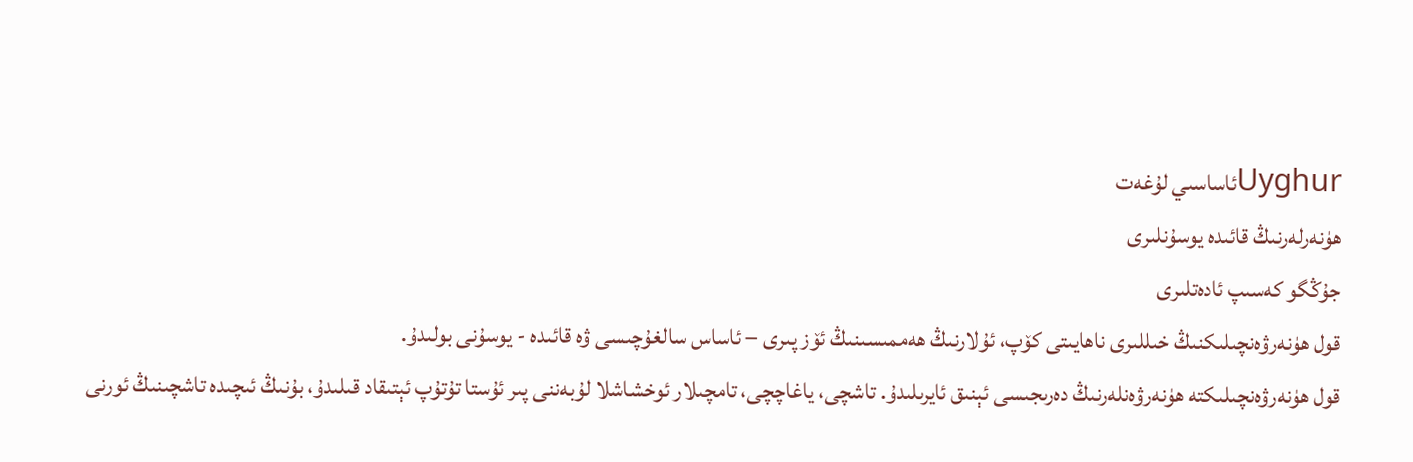Uyghurئاساسىي لۇغەت
ھۈنەرلەرنىڭ قائىدە يوسۇنلىرى
جۇڭگو كەسىپ ئادەتلىرى
قول ھۈنەرۋەنچىلىكنىڭ خىللىرى ناھايىتى كۆپ، ئۇلارنىڭ ھەممىسىنىڭ ئۆز پىرى − ئاساس سالغۇچىسى ۋە قائىدە - يوسۇنى بولىدۇ.
قول ھۈنەرۋەنچىلىكتە ھۈنەرۋەنلەرنىڭ دەرىجىسى ئېنىق ئايرىلىدۇ. تاشچى، ياغاچچى، تامچىلار ئوخشاشلا لۇبەننى پىر ئۇستا تۇتۇپ ئېتىقاد قىلىدۇ، بۇنىڭ ئىچىدە تاشچىنىڭ ئورنى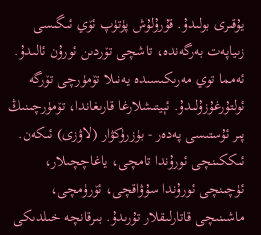يۇقىرى بولىدۇ. قۇرۇلۇش پۈتۈپ ئۆي ئىگىسى زىياپەت بەرگەندە، تاشچى تۆردىن ئورۇن ئالىدۇ. ئەمما توي مەرىكىسىدە يەنىلا تۆمۈرچى تۆرگە ئولتۇرغۇزۇلىدۇ. ئېيتىشلارغا قارىغاندا، تۆمۈرچىنىڭ پىر ئۇستىسى پەدەر - بۈزرۈكۋار (لاۋزى) ئىكەن. ئىككىنچى ئورۇندا تامچى، ياغاچچىلار، ئۈچىنچى ئورۇندا سۇۋاقچى، ئۆرۈمچى، ماشىنىچى قاتارلىقلار تۇرىدۇ. بىرقانچە خىلدىكى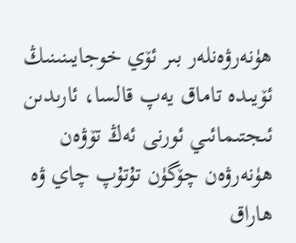ھۈنەرۋەنلەر بىر ئۆي خوجايىنىنىڭ ئۆيىدە تاماق يەپ قالسا، ئارىدىن ئىجتىمائىي ئورنى ئەڭ تۆۋەن ھۈنەرۋەن چۆگۈن تۇتۇپ چاي ۋە ھاراق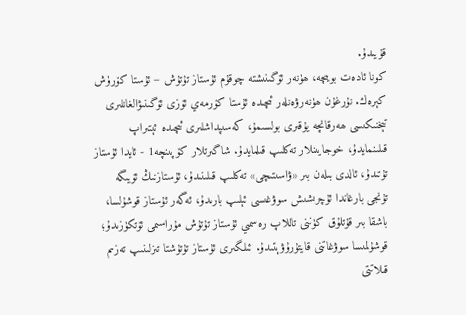قۇيىدۇ.
كونا ئادەت بويىچە، ھۈنەر ئۆگىنىشتە چوقۇم ئۇستاز تۇتۇش − ئۇستا كۆرۈش كېرەك. نۇرغۇن ھۈنەرۋەنلەر ئىچىدە ئۇستا كۆرمەي ئۆزى ئۆگىنىۋالغانلىرى تېخنىكىسى ھەرقانچە يۇقىرى بولسىمۇ، كەسىپداشلىرى ئىچىدە ئېتىراپ قىلىنمايدۇ، خوجايىنلار تەكلىپ قىلمايدۇ. شاگىرتلار كۆپىنچە1 - ئايدا ئۇستاز تۇتىدۇ، ئالدى بىلەن بىر «ۋاسىتىچى» تەكلىپ قىلىنىدۇ، ئۇستازنىڭ ئۆيىگە تۇنجى بارغاندا ئۇچرىشىش سوۋغىسى ئېلىپ بارىدۇ، ئەگەر ئۇستاز قوشۇلسا، باشقا بىر قۇتلۇق كۈننى تاللاپ رەسمىي ئۇستاز تۇتۇش مۇراسىمى ئۆتكۈزىدۇ؛ قوشۇلمىسا سوۋغاتنى قايتۇرۇۋېتىدۇ. ئىلگىرى ئۇستاز تۇتۇشتا تىزلىنىپ تەزىم قىلاتتى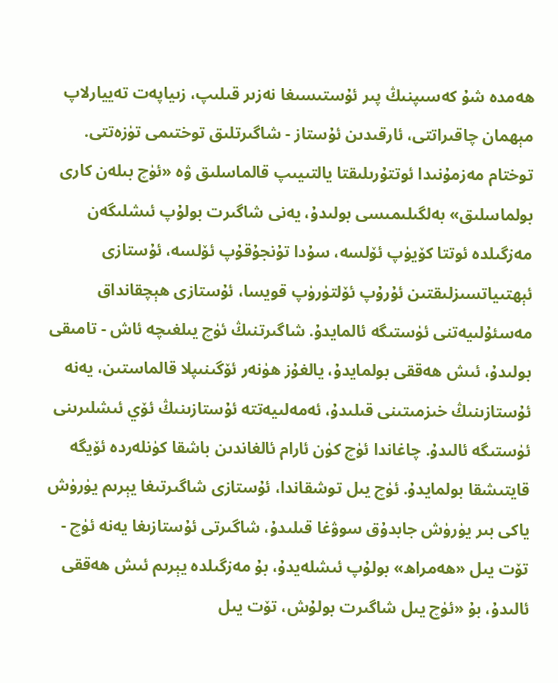ھەمدە شۇ كەسىپنىڭ پىر ئۇستىسىغا نەزىر قىلىپ، زىياپەت تەييارلاپ مېھمان چاقىراتتى، ئارقىدىن ئۇستاز - شاگىرتلىق توختىمى تۈزەتتى. توختام مەزمۇنىدا ئوتتۇرىلىقتا يالتىيىپ قالماسلىق ۋە «ئۈچ بىلەن كارى بولماسلىق» بەلگىلىمىسى بولىدۇ، يەنى شاگىرت بولۇپ ئىشلىگەن مەزگىلدە ئوتتا كۆيۈپ ئۆلسە، سۇدا تۇنجۇقۇپ ئۆلسە، ئۇستازى ئېھتىياتسىزلىقتىن ئۇرۇپ ئۆلتۈرۈپ قويسا، ئۇستازى ھېچقانداق مەسئۇلىيەتنى ئۈستىگە ئالمايدۇ. شاگىرتنىڭ ئۈچ يىلغىچە ئاش - تامىقى بولىدۇ، ئىش ھەققى بولمايدۇ، يالغۇز ھۈنەر ئۆگىنىپلا قالماستىن، يەنە ئۇستازىنىڭ خىزمىتىنى قىلىدۇ، ئەمەلىيەتتە ئۇستازىنىڭ ئۆي ئىشلىرىنى ئۈستىگە ئالىدۇ. چاغاندا ئۈچ كۈن ئارام ئالغاندىن باشقا كۈنلەردە ئۆيگە قايتىشقا بولمايدۇ. ئۈچ يىل توشقاندا، ئۇستازى شاگىرتىغا يېرىم يۈرۈش ياكى بىر يۈرۈش جابدۇق سوۋغا قىلىدۇ، شاگىرتى ئۇستازىغا يەنە ئۈچ - تۆت يىل «ھەمراھ» بولۇپ ئىشلەيدۇ، بۇ مەزگىلدە يېرىم ئىش ھەققى ئالىدۇ، بۇ «ئۈچ يىل شاگىرت بولۇش، تۆت يىل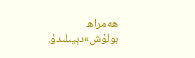ھەمراھ بولۇش»دېيىلىدۇ.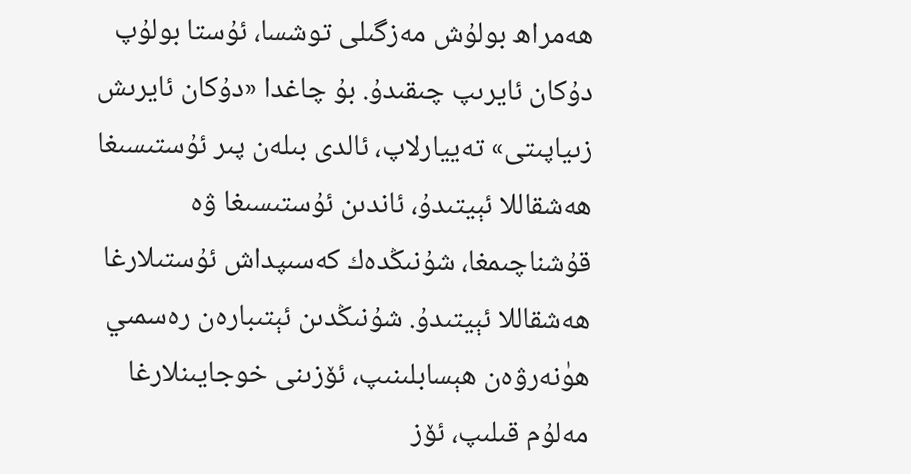ھەمراھ بولۇش مەزگىلى توشسا، ئۇستا بولۇپ دۇكان ئايرىپ چىقىدۇ. بۇ چاغدا «دۇكان ئايرىش زىياپىتى» تەييارلاپ، ئالدى بىلەن پىر ئۇستىسىغا ھەشقاللا ئېيتىدۇ، ئاندىن ئۇستىسىغا ۋە قۇشناچىمغا، شۇنىڭدەك كەسىپداش ئۇستىلارغا ھەشقاللا ئېيتىدۇ. شۇنىڭدىن ئېتىبارەن رەسمىي ھۈنەرۋەن ھېسابلىنىپ، ئۆزىنى خوجايىنلارغا مەلۇم قىلىپ، ئۆز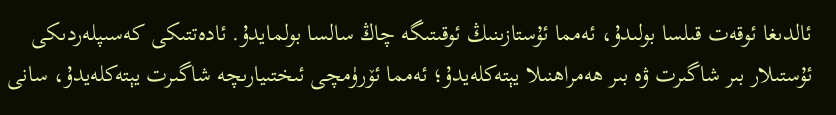ئالدىغا ئوقەت قىلسا بولىدۇ، ئەمما ئۇستازىنىڭ ئوقىتىگە چاڭ سالسا بولمايدۇ. ئادەتتىكى كەسىپلەردىكى ئۇستىلار بىر شاگىرت ۋە بىر ھەمراھنىلا يېتەكلەيدۇ؛ ئەمما ئۆرۈمچى ئىختىيارىچە شاگىرت يېتەكلەيدۇ، سانى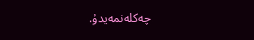چەكلەنمەيدۇ.